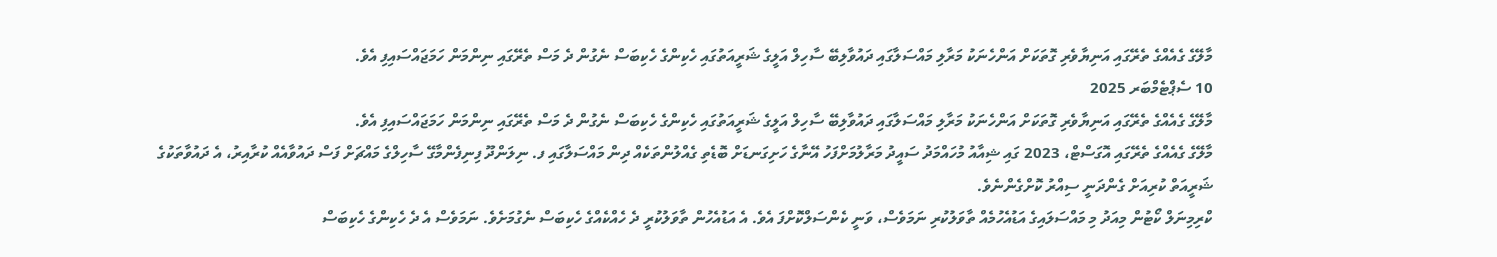މާލޭގެ ގެއެއްގެ ތެރޭގައި އަނިޔާވެރި ގޮތަކަށް އަންހެނަކު މަރާލި މައްސަލާގައި ދައުވާލިބޭ ސާހިލް އަލީގެ ޝަރީއަތުގައި ހެކިންގެ ހެކިބަސް ނެގުން ދެ މަސް ތެރޭގައި ނިންމަން ހަމަޖައްސައިފި އެވެ.
10 ސެޕްޓެމްބަރ 2025
މާލޭގެ ގެއެއްގެ ތެރޭގައި އަނިޔާވެރި ގޮތަކަށް އަންހެނަކު މަރާލި މައްސަލާގައި ދައުވާލިބޭ ސާހިލް އަލީގެ ޝަރީއަތުގައި ހެކިންގެ ހެކިބަސް ނެގުން ދެ މަސް ތެރޭގައި ނިންމަން ހަމަޖައްސައިފި އެވެ.
މާލޭގެ ގެއެއްގެ ތެރޭގައި އޮގަސްޓް، 2023 ގައި ޝިއާއު މުހައްމަދު ސައީދު މަރާލުމަށްފަހު އޭނާގެ ހަށިގަނޑަށް ބޮޑެތި ގެއްލުންތަކެއް ދިން މައްސަލާގައި ފ. ނިލަންދޫ ފިނިފެންމާގޭ ސާހިލްގެ މައްޗަށް ފަސް ދައުވާއެއް ކުރާއިރު، އެ ދައުވާތަކުގެ ޝަރީއަތް ކުރިއަށް ގެންދަނީ ސިއްރު ކޮށްގެންނެވެ.
ކްރިމިނަލް ކޯޓުން މިއަދު މި މައްސަލައިގެ އަޑުއެހުމެއް ތާވަލުކުރި ނަމަވެސް، ވަނީ ކެންސަލްކޮށްފަ އެވެ. އެ އަޑުއެހުން ތާވަލުކުރީ ދެ ހެއްކެއްގެ ހެކިބަސް ނެގުމަށެވެ. ނަމަވެސް އެ ދެ ހެކިންގެ ހެކިބަސް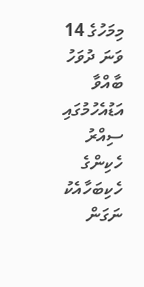މިމަހުގެ 14 ވަނަ ދުވަހު ބާއްވާ އަޑުއެހުމުގައި ސިއްރު ހެކިންގެ ހެކިބަހާއެކު ނަގަން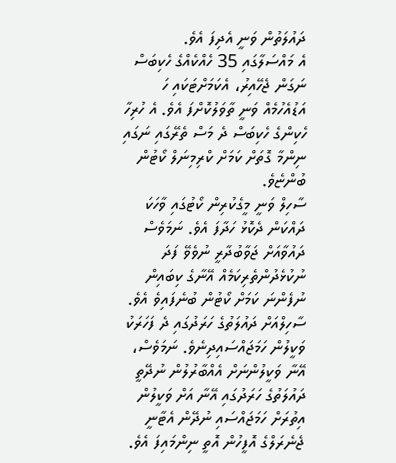ދައުލަތުން ވަނީ އެދިފަ އެވެ.
އެ މައްސަލާގައި 35 ހެއްކެއްގެ ހެކިބަސް ނަގަން ޖެހޭއިރު، އެކަމަށްޓަކައި ހަ އަޑުއެހުމެއް ވަނީ ތާވަލުކޮށްފަ އެވެ. އެ ހުރިހާ ހެކިންގެ ހެކިބަސް ދެ މަސް ތެރޭގައި ނަގައި ނިންމާ ގޮތަށް ކަމަށް ކްރިމިނަލް ކޯޓުން ބުންޏެވެ.
ސާހިލް ވަނީ މީގެކުރިން ކޯޓުގައި ވާހަކަ ދައްކަން ދެކޮޅު ހަދާފަ އެވެ. ނަމަވެސް ދައުވާއަށް ޖަވާބުދާރީ ނުވެވޭ ފަދަ ނުކުޅެދުންތެރިކަމެއް އޭނާގެ ކިބައިން ނުފެންނަ ކަމަށް ކޯޓުން ބުނެފައިވެ އެވެ.
ސާހިލްއަށް ދައުލަތުގެ ހަރަދުގައި ދެ ފަހަރަކު ވަކީލުން ހަމަޖައްސައިދިނެވެ. ނަމަވެސް، އޭނާ ވަކީލުންނަށް އެއްބާރުލުން ނުދޭތީ ދައުލަތުގެ ހަރަދުގައި އޭނާ އަށް ވަކީލުން އިތުރަށް ހަމަޖައްސައި ނުދޭން އެޓާނީ ޖެނެރަލްގެ އޮފީހުން އޮތީ ނިންމައިފަ އެވެ.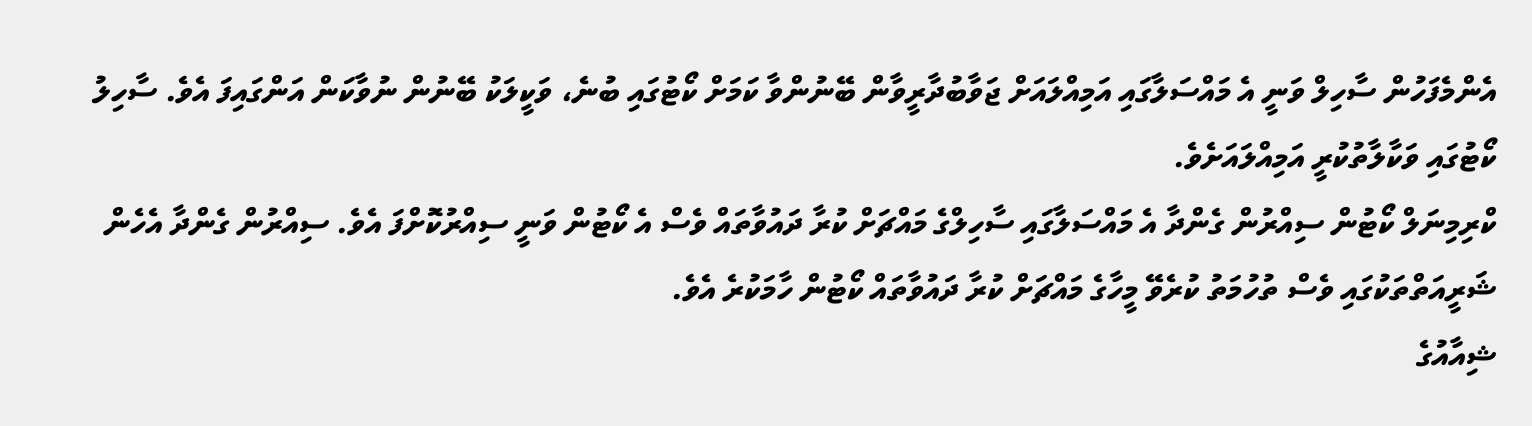އެންމެފަހުން ސާހިލް ވަނީ އެ މައްސަލާގައި އަމިއްލައަށް ޖަވާބުދާރީވާން ބޭނުންވާ ކަމަށް ކޯޓުގައި ބުނެ، ވަކީލަކު ބޭނުން ނުވާކަން އަންގައިފަ އެވެ. ސާހިލު ކޯޓުގައި ވަކާލާތުކުރީ އަމިއްލައަށެވެ.
ކްރިމިނަލް ކޯޓުން ސިއްރުން ގެންދާ އެ މައްސަލާގައި ސާހިލްގެ މައްޗަށް ކުރާ ދައުވާތައް ވެސް އެ ކޯޓުން ވަނީ ސިއްރުކޮށްފަ އެވެ. ސިއްރުން ގެންދާ އެހެން ޝަރީއަތްތަކުގައި ވެސް ތުހުމަތު ކުރެވޭ މީހާގެ މައްޗަށް ކުރާ ދައުވާތައް ކޯޓުން ހާމަކުރެ އެވެ.
ޝިއާއުގެ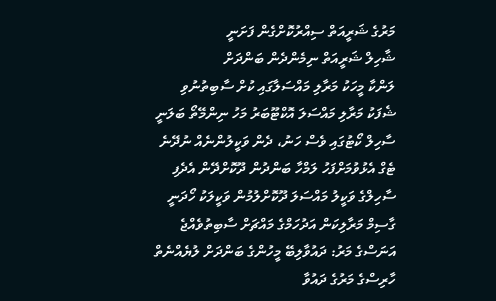މަރުގެ ޝަރީއަތް ސިއްރުކޮށްގެން ފަށަނީ
ޝާހިލް ޝަރީއަތް ނިމެންދެން ބަންދަށް
ލަންކާ މީހަކު މަރާލި މައްސަލާގައި ކުށް ސާބިތުނުވި
ޝެފަކު މަރާލި މައްސަލަ އޮކްޓޫބަރު މަހު ނިންމޭތޯ ބަލަނީ
ސާހިލް ކޯޓުގައި ވެސް ހަނު، ދެން ވަކީލުންނެއް ނުދޭނެ
ޓެގް އެޅުވުމަށްފަހު ލަމްހާ ބަންދުން ދޫކޮށްދޭން އެދެފި
ސާހިލްގެ ވަކީލު މައްސަލަ ދޫކޮށްލުމުން ވަކީލަކު ހޯދަނީ
ގާސިމް މަރާލިކަން އަދުހަމްގެ މައްޗަށް ސާބިތުވެއްޖެ
އަނަސްގެ މަރު: ދައުވާލިބޭ މީހުންގެ ބަންދަށް ލުޔެއްނެތް
ހާރިސްގެ މަރުގެ ދައުވާ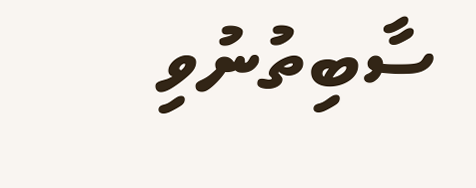ސާބިތުނުވި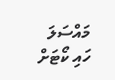މައްސަލަ ހައި ކޯޓަށް